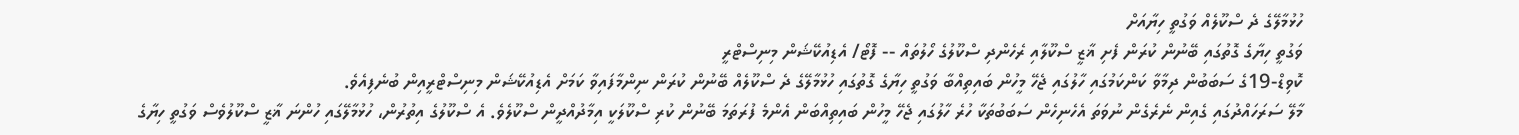ހުޅުމާލޭގެ ދެ ސްކޫލެއް ވަގުތީ ހިޔާއަށް
ވަގުތީ ހިޔާގެ ގޮތުގައި ބޭނުން ކުރަން ފެށި ޣާޒީ ސްކޫލާއި ރެހެންދި ސްކޫލުގެ ހޯލުތައް -- ފޮޓޯ/ އެޑިއުކޭޝަން މިނިސްޓްރީ
ކޮވިޑް-19ގެ ސަބަބުން ދިމާވާ ކަންކަމުގައި ހާލުގައި ޖެހޭ މީހުން ބައިތިއްބާ ވަގުތީ ހިޔާގެ ގޮތުގައި ހުޅުމާލޭގެ ދެ ސްކޫލެއް ބޭނުން ކުރަން ނިންމާފައިވާ ކަމަށް އެޑިއުކޭޝަން މިނިސްޓްރީއިން ބުނެފިއެވެ.
މާލޭ ސަރަހައްދުގައި ގެއިން ނެރެގެން ނުވަތަ އެހެނިހެން ސަބަބުތަކާ ހުރެ ހާލުގައި ޖެހޭ މީހުން ބައިތިއްބަން އެންމެ ފުރަތަމަ ބޭނުން ކުރި ސްކޫލަކީ އިމާދުއްދީން ސްކޫލެވެ. އެ ސްކޫލުގެ އިތުރުން، ހުޅުމާލޭގައި ހުންނަ ޣާޒީ ސްކޫލުވެސް ވަގުތީ ހިޔާގެ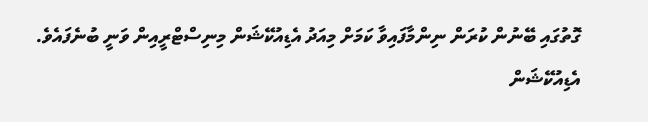ގޮތުގައި ބޭނުން ކުރަން ނިންމާފައިވާ ކަމަށް މިއަދު އެޑިއުކޭޝަން މިނިސްޓްރީއިން ވަނީ ބުނެފައެވެ.
އެޑިއުކޭޝަން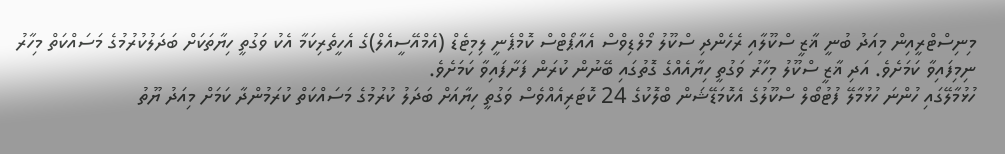މިނިސްޓްރީއިން މިއަދު ބުނީ ޣާޒީ ސްކޫލާއި ރެހެންދި ސްކޫލު މޯލްޑިވްސް އެއާޕޯޓްސް ކޮމްޕެނީ ލިމިޓެޑް (އެމްއޭސީއެލް)ގެ އެހީތެރިކަމާ އެކު ވަގުތީ ހިޔާތަކަށް ބަދަލުކުރުމުގެ މަސައްކަތް މިހާރު ނިމިފައިވާ ކަމަށެވެ. އަދި ޣާޒީ ސްކޫލު މިހާރު ވަގުތީ ހިޔާއެއްގެ ގޮތުގައި ބޭނުން ކުރަން ފަށާފައިވާ ކަމަށެވެ.
ހުޅުމާލޭގައި ހުންނަ ހުޅުމާލޭ ފުޓުބޯލް ސްކޫލުގެ އެކޮމަޑޭޝަން ބްލޮކުގެ 24 ކޮޓަރިއެއްވެސް ވަގުތީ ހިޔާއަށް ބަދަލު ކުރުމުގެ މަސައްކަތް ކުރަމުންދާ ކަމަށް މިއަދު ޔޫތު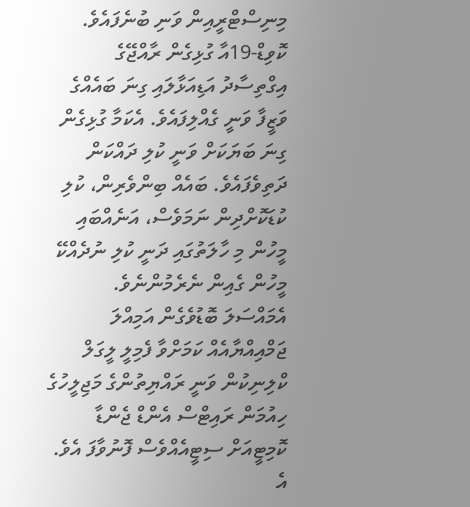މިނިސްޓްރީއިން ވަނި ބުނެފައެވެ.
ކޮވިޑް-19އާ ގުޅިގެން ރާއްޖޭގެ އިގްތިސާދު އަޑިއަޅާލައި ގިނަ ބައެއްގެ ވަޒީފާ ވަނީ ގެއްލިފައެވެ. އެކަމާ ގުޅިގެން ގިނަ ބަޔަކަށް ވަނީ ކުލި ދައްކަން ދަތިވެފައެވެ. ބައެއް ބިންވެރިން، ކުލި ކުޑަކޮށްދިން ނަމަވެސް، އަނެއްބައި މީހުން މި ހާލަތުގައި ދަނީ ކުލި ނުދެއްކޭ މީހުން ގެއިން ނެރެމުންނެވެ.
އެމައްސަލަ ބޮޑުވެގެން އަމިއްލަ ޖަމްއިއްޔާއެއް ކަމަށްވާ ފެމިލީ ލީގަލް ކްލިނިކުން ވަނީ ރައްޔިތުންގެ މަޖިލީހުގެ ހިއުމަން ރައިޓްސް އެންޑް ޖެންޑާ ކޮމިޓީއަށް ސިޓީއެއްވެސް ފޮނުވާފަ އެވެ. އެ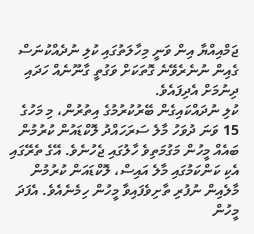ޖަމްއިއްޔާ އިން ވަނީ މިހާލަތުގައި ކުލި ނުދެއްކުނަސް ގެއިން ނުނެރެވޭނެ ގޮތަކަށް ވަގުތީ ގާނޫނެއް ހަދައި ދިނުމަށް އެދިފައެވެ.
ކުލި ނުދައްކައިގެން ބޭރުކުރުމުގެ އިތުރުން، މި މަހުގެ 15 ވަނަ ދުވަހު މާލެ ސަރަހައްދު ލޮކްޑައުން ކުރުމުން ބައެއް މީހުން މަގުމަތިވެ ހާލުގައި ޖެހުނެވެ. އޭގެ ތެރޭގައި އެކި ކަންކަމުގައި މާލެ އައިސް، ލޮކްޑައަން ކުރުމުން މާލެއިން ނުފުރި ތާށިވެފައިވާ މީހުން ހިމެނެއެވެ. އެފަދަ މީހުން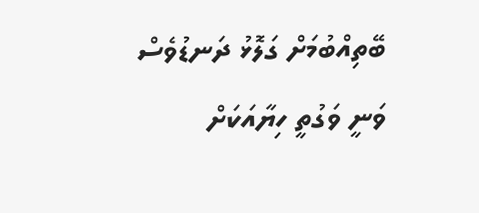ބޭތިއްބުމަށް ގަލޮޅު ދަނޑުވެސް ވަނީ ވަގުތީ ހިޔާއަކަށް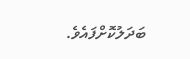ބަދަލުކޮށްފައެވެ.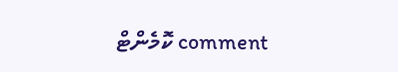comment ކޮމެންޓް